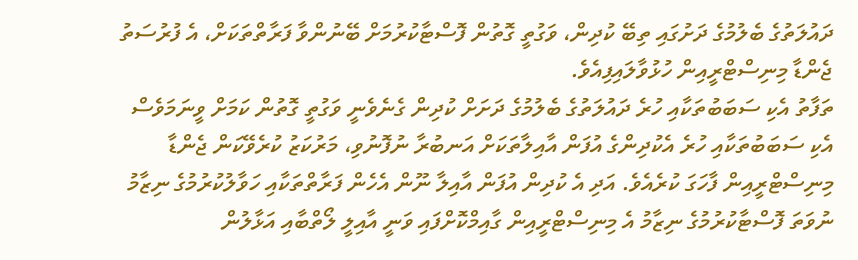ދައުލަތުގެ ބެލުމުގެ ދަށުގައި ތިބޭ ކުދިން، ވަގުތީ ގޮތުން ފޮސްޓާކުރުމަށް ބޭނުންވާ ފަރާތްތަކަށް، އެ ފުރުސަތު ޖެންޑާ މިނިސްޓްރީއިން ހުޅުވާލައިފިއެވެ.
ތަފާތު އެކި ސަބަބުތަކާއި ހުރެ ދައުލަތުގެ ބެލުމުގެ ދަށަށް ކުދިން ގެނެވެނީ ވަގުތީ ގޮތުން ކަމަށް ވީނަމަވެސް އެކި ސަބަބުތަކާއި ހުރެ އެކުދިންގެ އުފަން އާއިލާތަކަށް އަނބުރާ ނުފޮނުވި، މަރުކަޒު ކުރެވޭކަން ޖެންޑާ މިނިސްޓްރީއިން ފާހަގަ ކުރެއެވެ. އަދި އެ ކުދިން އުފަން އާއިލާ ނޫން އެހެން ފަރާތްތަކާއި ހަވާލުކުރުމުގެ ނިޒާމު ނުވަތަ ފޮސްޓާކުރުމުގެ ނިޒާމު އެ މިނިސްޓްރީއިން ގާއިމްކޮށްފައި ވަނީ އާއިލީ ލޯތްބާއި އަޅާލުން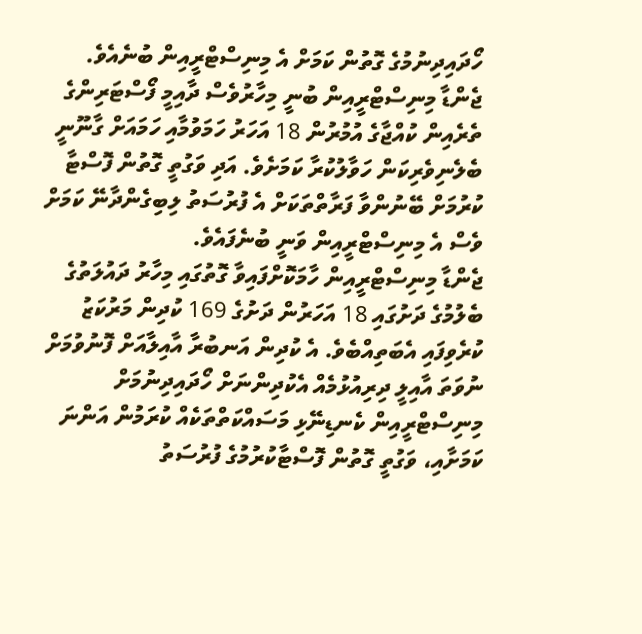ހޯދައިދިނުމުގެ ގޮތުން ކަމަށް އެ މިނިސްޓްރީއިން ބުނެއެވެ.
ޖެންޑާ މިނިސްޓްރީއިން ބުނީ މިހާރުވެސް ދާއިމީ ފޯސްޓަރިންގެ ތެރެއިން ކުއްޖާގެ އުމުރުން 18 އަހަރު ހަމަވުމާއި ހަމައަށް ގާނޫނީ ބެލެނިވެރިކަން ހަވާލުކުރާ ކަމަށެވެ. އަދި ވަގުތީ ގޮތުން ފޮސްޓާ ކުރުމަށް ބޭނުންވާ ފަރާތްތަކަށް އެ ފުރުސަތު ލިބިގެންދާނޭ ކަމަށް ވެސް އެ މިނިސްޓްރީއިން ވަނީ ބުނެފައެވެ.
ޖެންޑާ މިނިސްޓްރީއިން ހާމަކޮށްފައިވާ ގޮތުގައި މިހާރު ދައުލަތުގެ ބެލުމުގެ ދަށުގައި 18 އަހަރުން ދަށުގެ 169 ކުދިން މަރުކަޒު ކުރެވިފައި އެބަތިއްބެވެ. އެ ކުދިން އަނބުރާ އާއިލާއަށް ފޮނުވުމަށް ނުވަތަ އާއިލީ ދިރިއުޅުމެއް އެކުދިންނަށް ހޯދައިދިނުމަށް މިނިސްޓްރީއިން ކެނޑިނޭޅި މަސައްކަތްތަކެއް ކުރަމުން އަންނަ ކަމަށާއި، ވަގުތީ ގޮތުން ފޮސްޓާކުރުމުގެ ފުރުސަތު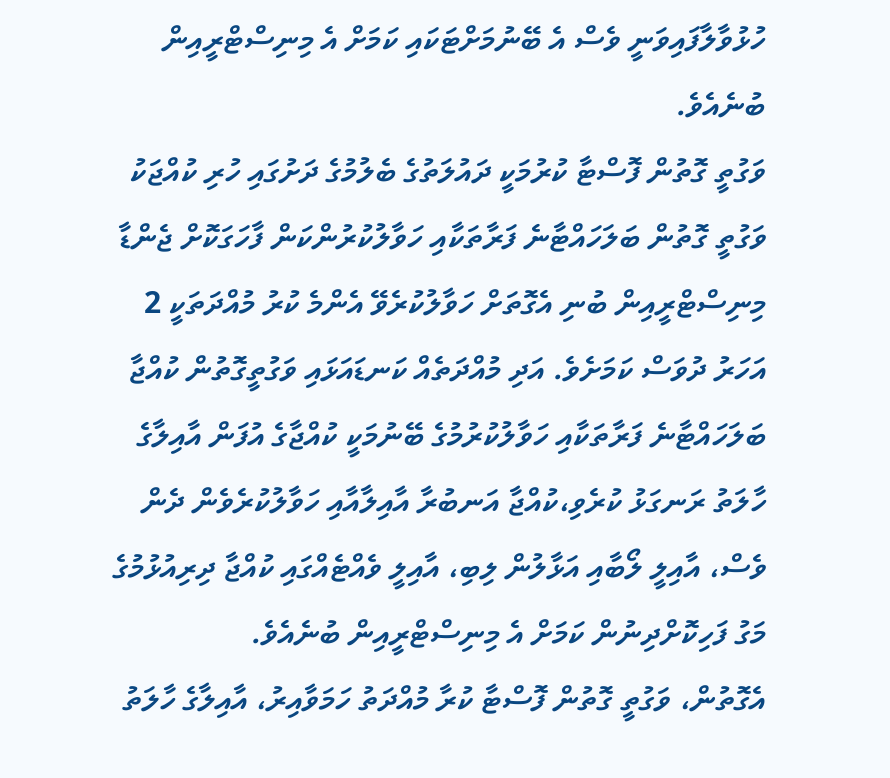ހުޅުވާލާފައިވަނީ ވެސް އެ ބޭނުމަށްޓަކައި ކަމަށް އެ މިނިސްޓްރީއިން ބުނެއެވެ.
ވަގުތީ ގޮތުން ފޮސްޓާ ކުރުމަކީ ދައުލަތުގެ ބެލުމުގެ ދަށުގައި ހުރި ކުއްޖަކު ވަގުތީ ގޮތުން ބަލަހައްޓާނެ ފަރާތަކާއި ހަވާލުކުރުންކަން ފާހަގަކޮށް ޖެންޑާ މިނިސްޓްރީއިން ބުނި އެގޮތަށް ހަވާލުކުރެވޭ އެންމެ ކުރު މުއްދަތަކީ 2 އަހަރު ދުވަސް ކަމަށެވެ. އަދި މުއްދަތެއް ކަނޑައަޅައި ވަގުތީގޮތުން ކުއްޖާ ބަލަހައްޓާނެ ފަރާތަކާއި ހަވާލުކުރުމުގެ ބޭނުމަކީ ކުއްޖާގެ އުފަން އާއިލާގެ ހާލަތު ރަނގަޅު ކުރެވި،ކުއްޖާ އަނބުރާ އާއިލާއާއި ހަވާލުކުރެވެން ދެން ވެސް، އާއިލީ ލޯބާއި އަޅާލުން ލިބި، އާއިލީ ވެއްޓެއްގައި ކުއްޖާ ދިރިއުޅުމުގެ މަގު ފަހިކޮށްދިނުން ކަމަށް އެ މިނިސްޓްރީއިން ބުނެއެވެ.
އެގޮތުން، ވަގުތީ ގޮތުން ފޮސްޓާ ކުރާ މުއްދަތު ހަމަވާއިރު، އާއިލާގެ ހާލަތު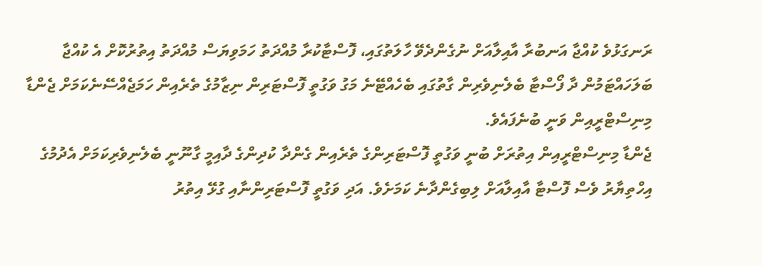ރަނގަޅުވެ ކުއްޖާ އަނބުރާ އާއިލާއަށް ނުގެންދެވޭ ހާލަތުގައި، ފޮސްޓާކުރާ މުއްދަތު ހަމަވިޔަސް މުއްދަތު އިތުރުކޮށް އެ ކުއްޖާ ބަލަހައްޓަމުން ދާ ފޯސްޓާ ބެލެނިވެރިން ގާތުގައި ބެހެއްޓޭނެ މަގު ވަގުތީ ފޮސްޓަރިން ނިޒާމުގެ ތެރެއިން ހަމަޖެއްސޭނެކަމަށް ޖެންޑާ މިނިސްޓްރީއިން ވަނީ ބުނެފައެވެ.
ޖެންޑާ މިނިސްޓްރީއިން އިތުރަށް ބުނީ ވަގުތީ ފޮސްޓަރިންގެ ތެރެއިން ގެންދާ ކުދިންގެ ދާއިމީ ގާނޫނީ ބެލެނިވެރިކަމަށް އެދުމުގެ އިހްތިޔާރު ވެސް ފޮސްޓާ އާއިލާއަށް ލިބިގެންދާނެ ކަމަށެވެ. އަދި ވަގުތީ ފޮސްޓަރިންނާއި ގުޅޭ އިތުރު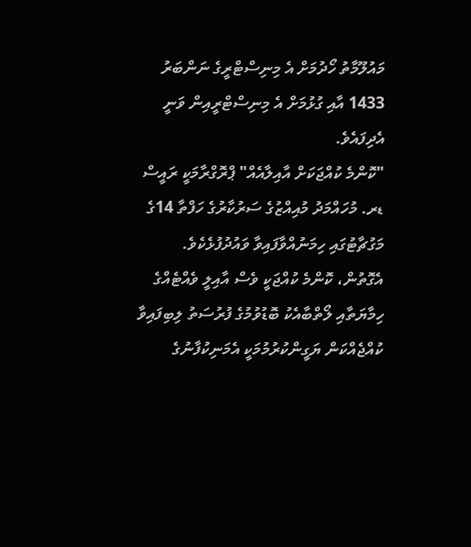މައުލޫމާތު ހޯދުމަށް އެ މިނިސްޓްރީގެ ނަންބަރު 1433 އާއި ގުޅުމަށް އެ މިނިސްޓްރީއިން ވަނީ އެދިފައެވެ.
"ކޮންމެ ކުއްޖަކަށް އާއިލާއެއް" ޕްރޮގްރާމަކީ ރައީސް ޑރ. މުހައްމަދު މުއިއްޒުގެ ސަރުކާރުގެ ހަފްތާ 14ގެ މަގުޗާޓުގައި ހިމަނުއްވާފައިވާ ވައުދުފުޅެކެވެ. އެގޮތުން، ކޮންމެ ކުއްޖަކީ ވެސް އާއިލީ ވެއްޓެއްގެ ހިމާޔަތާއި ލޯތްބާއެކު ބޮޑުވުމުގެ ފުރުސަތު ލިބިފައިވާ ކުއްޖެއްކަން ޔަގީންކުރުމުމަކީ އެމަނިކުފާނުގެ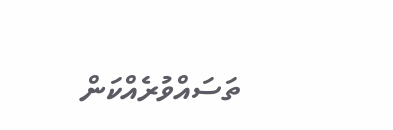ތަސައްވުރެއްކަން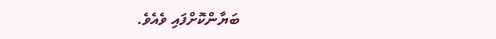ބަޔާންކޮށްފައި ވެއެވެ.